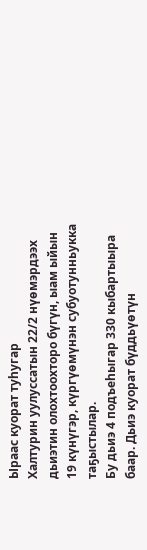Ыраас куорат туһугар
Халтурин уулуссатын 22/2 нүөмэрдээх дьиэтин олохтоохторо бүгүн, ыам ыйын 19 күнүгэр, күргүөмүнэн субуотунньукка таҕыстылар.
Бу дьиэ 4 подъеһыгар 330 кыбартыыра баар. Дьиэ куорат бүддьүөтүн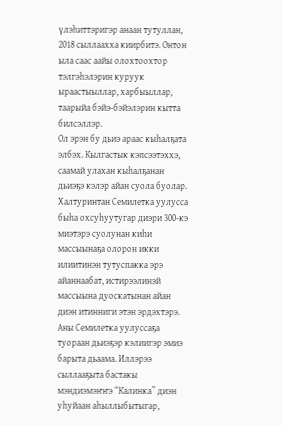үлэһиттэригэр анаан тутуллан, 2018 сыллаахха киирбитэ. Онтон ыла саас аайы олохтоохтор тэлгэһэлэрин куруук ыраастыыллар, харбыыллар, таарыйа бэйэ-бэйэлэрин кытта билсэллэр.
Ол эрэн бу дьиэ араас кыһалҕата элбэх. Кылгастык кэпсээтэххэ, саамай улахан кыһалҕанан дьиэҕэ кэлэр айан суола буолар. Халтуринтан Семилетка уулусса быһа охсуһуутугар диэри 300-кэ миэтэрэ суолунан киһи массыынаҕа олорон икки илиитинэн тутуспакка эрэ айаннаабат, истирээлинэй массыына дуоскатынан айан диэн итинниги этэн эрдэхтэрэ. Аны Семилетка уулуссаҕа туораан дьиэҕэр кэлиигэр эмиэ барыта дьаама. Иллэрээ сыллааҕыта бастакы мэндиэмэҥҥэ “Калинка” диэн уһуйаан аһыллыбытыгар,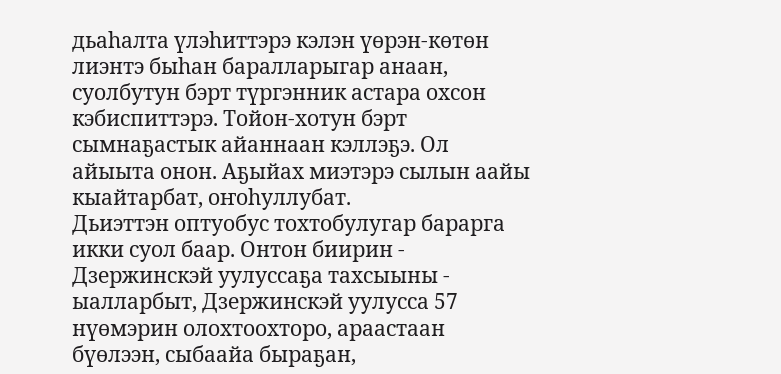дьаһалта үлэһиттэрэ кэлэн үөрэн-көтөн лиэнтэ быһан баралларыгар анаан, суолбутун бэрт түргэнник астара охсон кэбиспиттэрэ. Тойон-хотун бэрт сымнаҕастык айаннаан кэллэҕэ. Ол айыыта онон. Аҕыйах миэтэрэ сылын аайы кыайтарбат, оҥоһуллубат.
Дьиэттэн оптуобус тохтобулугар барарга икки суол баар. Онтон биирин - Дзержинскэй уулуссаҕа тахсыыны - ыалларбыт, Дзержинскэй уулусса 57 нүөмэрин олохтоохторо, араастаан бүөлээн, сыбаайа быраҕан,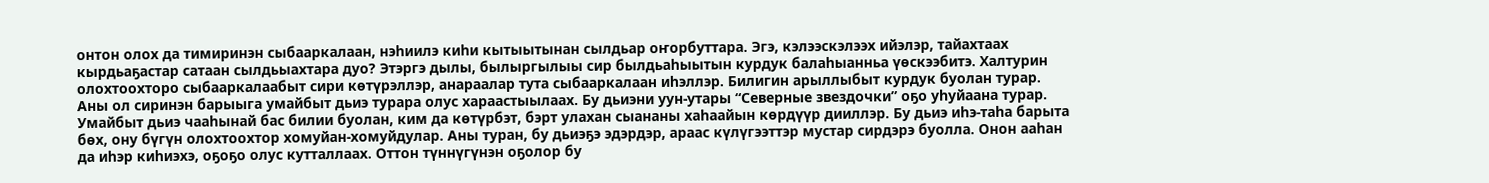онтон олох да тимиринэн сыбааркалаан, нэһиилэ киһи кытыытынан сылдьар оҥорбуттара. Эгэ, кэлээскэлээх ийэлэр, тайахтаах кырдьаҕастар сатаан сылдьыахтара дуо? Этэргэ дылы, былыргылыы сир былдьаһыытын курдук балаһыанньа үөскээбитэ. Халтурин олохтоохторо сыбааркалаабыт сири көтүрэллэр, анараалар тута сыбааркалаан иһэллэр. Билигин арыллыбыт курдук буолан турар. Аны ол сиринэн барыыга умайбыт дьиэ турара олус хараастыылаах. Бу дьиэни уун-утары “Северные звездочки” оҕо уһуйаана турар. Умайбыт дьиэ чааһынай бас билии буолан, ким да көтүрбэт, бэрт улахан сыананы хаһаайын көрдүүр дииллэр. Бу дьиэ иһэ-таһа барыта бөх, ону бүгүн олохтоохтор хомуйан-хомуйдулар. Аны туран, бу дьиэҕэ эдэрдэр, араас күлүгээттэр мустар сирдэрэ буолла. Онон ааһан да иһэр киһиэхэ, оҕоҕо олус кутталлаах. Оттон түннүгүнэн оҕолор бу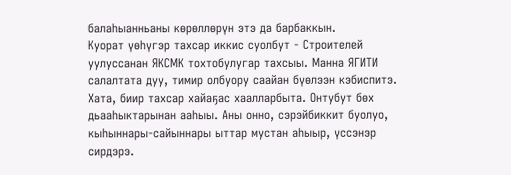балаһыанньаны көрөллөрүн этэ да барбаккын.
Куорат үөһүгэр тахсар иккис суолбут - Строителей уулуссанан ЯКСМК тохтобулугар тахсыы. Манна ЯГИТИ салалтата дуу, тимир олбуору саайан бүөлээн кэбиспитэ. Хата, биир тахсар хайаҕас хаалларбыта. Онтубут бөх дьааһыктарынан ааһыы. Аны онно, сэрэйбиккит буолуо, кыһыннары-сайыннары ыттар мустан аһыыр, үссэнэр сирдэрэ.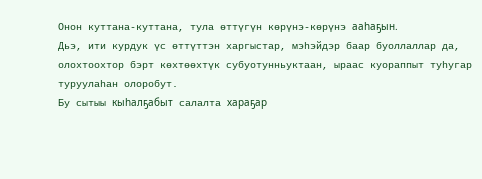Онон куттана-куттана, тула өттүгүн көрүнэ-көрүнэ ааһаҕын.
Дьэ, ити курдук үс өттүттэн харгыстар, мэһэйдэр баар буоллаллар да, олохтоохтор бэрт көхтөөхтүк субуотунньуктаан, ыраас куораппыт туһугар туруулаһан олоробут.
Бу сытыы кыһалҕабыт салалта хараҕар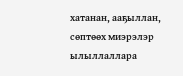хатанан, ааҕыллан, сөптөөх миэрэлэр ылыллаллара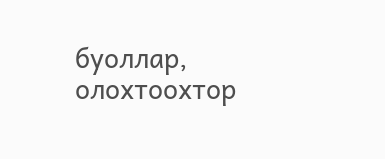буоллар, олохтоохтор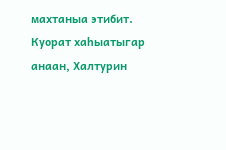махтаныа этибит.
Куорат хаһыатыгар анаан, Халтурин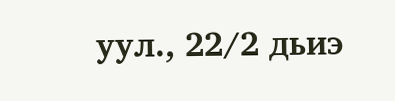уул., 22/2 дьиэ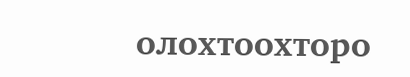олохтоохторо